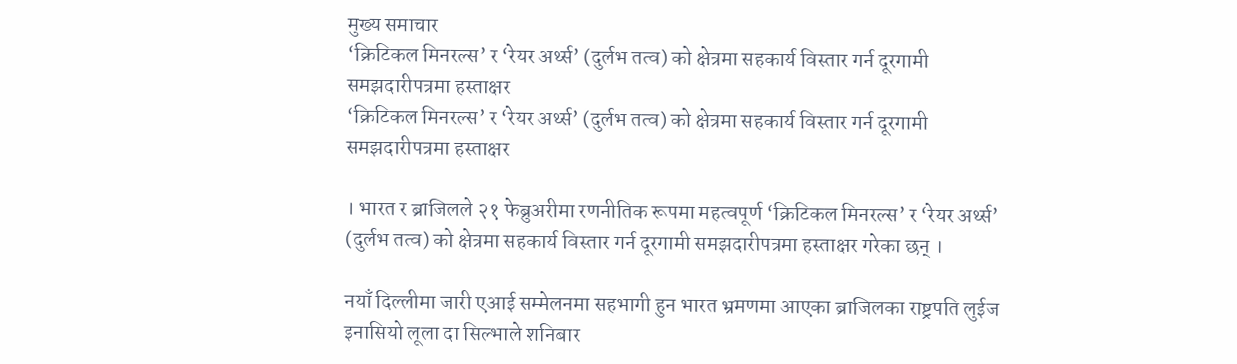मुख्य समाचार
‘क्रिटिकल मिनरल्स’ र ‘रेयर अर्थ्स’ (दुर्लभ तत्व) को क्षेत्रमा सहकार्य विस्तार गर्न दूरगामी समझदारीपत्रमा हस्ताक्षर
‘क्रिटिकल मिनरल्स’ र ‘रेयर अर्थ्स’ (दुर्लभ तत्व) को क्षेत्रमा सहकार्य विस्तार गर्न दूरगामी समझदारीपत्रमा हस्ताक्षर

। भारत र ब्राजिलले २१ फेब्रुअरीमा रणनीतिक रूपमा महत्वपूर्ण ‘क्रिटिकल मिनरल्स’ र ‘रेयर अर्थ्स’ (दुर्लभ तत्व) को क्षेत्रमा सहकार्य विस्तार गर्न दूरगामी समझदारीपत्रमा हस्ताक्षर गरेका छन् ।

नयाँ दिल्लीमा जारी एआई सम्मेलनमा सहभागी हुन भारत भ्रमणमा आएका ब्राजिलका राष्ट्रपति लुईज इनासियो लूला दा सिल्भाले शनिबार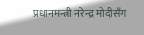प्रधानमन्त्री नरेन्द्र मोदीसँग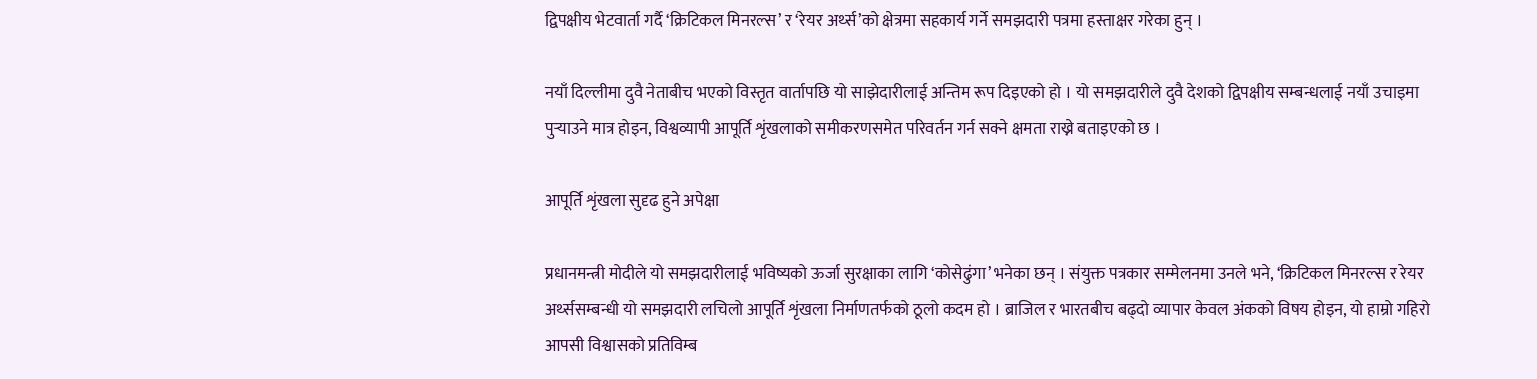द्विपक्षीय भेटवार्ता गर्दै ‘क्रिटिकल मिनरल्स’ र ‘रेयर अर्थ्स’को क्षेत्रमा सहकार्य गर्ने समझदारी पत्रमा हस्ताक्षर गरेका हुन् ।

नयाँ दिल्लीमा दुवै नेताबीच भएको विस्तृत वार्तापछि यो साझेदारीलाई अन्तिम रूप दिइएको हो । यो समझदारीले दुवै देशको द्विपक्षीय सम्बन्धलाई नयाँ उचाइमा पुर्‍याउने मात्र होइन, विश्वव्यापी आपूर्ति शृंखलाको समीकरणसमेत परिवर्तन गर्न सक्ने क्षमता राख्ने बताइएको छ ।

आपूर्ति शृंखला सुदृढ हुने अपेक्षा

प्रधानमन्त्री मोदीले यो समझदारीलाई भविष्यको ऊर्जा सुरक्षाका लागि ‘कोसेढुंगा’ भनेका छन् । संयुक्त पत्रकार सम्मेलनमा उनले भने, ‘क्रिटिकल मिनरल्स र रेयर अर्थ्ससम्बन्धी यो समझदारी लचिलो आपूर्ति शृंखला निर्माणतर्फको ठूलो कदम हो । ब्राजिल र भारतबीच बढ्दो व्यापार केवल अंकको विषय होइन, यो हाम्रो गहिरो आपसी विश्वासको प्रतिविम्ब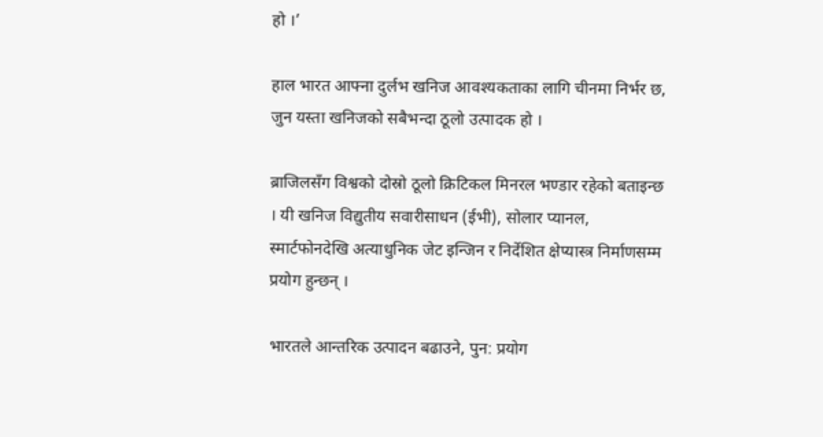हो ।’

हाल भारत आफ्ना दुर्लभ खनिज आवश्यकताका लागि चीनमा निर्भर छ, जुन यस्ता खनिजको सबैभन्दा ठूलो उत्पादक हो ।

ब्राजिलसँग विश्वको दोस्रो ठूलो क्रिटिकल मिनरल भण्डार रहेको बताइन्छ । यी खनिज विद्युतीय सवारीसाधन (ईभी), सोलार प्यानल, स्मार्टफोनदेखि अत्याधुनिक जेट इन्जिन र निर्देशित क्षेप्यास्त्र निर्माणसम्म प्रयोग हुन्छन् ।

भारतले आन्तरिक उत्पादन बढाउने, पुन: प्रयोग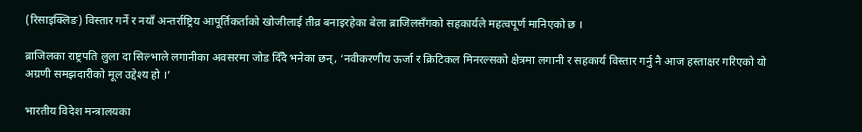(रिसाइक्लिङ) विस्तार गर्ने र नयाँ अन्तर्राष्ट्रिय आपूर्तिकर्ताको खोजीलाई तीव्र बनाइरहेका बेला ब्राजिलसँगको सहकार्यले महत्वपूर्ण मानिएको छ ।

ब्राजिलका राष्ट्रपति लुला दा सिल्भाले लगानीका अवसरमा जोड दिँदै भनेका छन्, ‘नवीकरणीय ऊर्जा र क्रिटिकल मिनरल्सको क्षेत्रमा लगानी र सहकार्य विस्तार गर्नु नै आज हस्ताक्षर गरिएको यो अग्रणी समझदारीको मूल उद्देश्य हो ।’

भारतीय विदेश मन्त्रालयका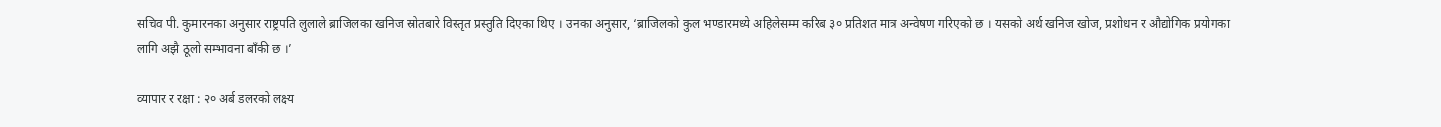सचिव पी. कुमारनका अनुसार राष्ट्रपति लुलाले ब्राजिलका खनिज स्रोतबारे विस्तृत प्रस्तुति दिएका थिए । उनका अनुसार, ‘ब्राजिलको कुल भण्डारमध्ये अहिलेसम्म करिब ३० प्रतिशत मात्र अन्वेषण गरिएको छ । यसको अर्थ खनिज खोज, प्रशोधन र औद्योगिक प्रयोगका लागि अझै ठूलो सम्भावना बाँकी छ ।’

व्यापार र रक्षा : २० अर्ब डलरको लक्ष्य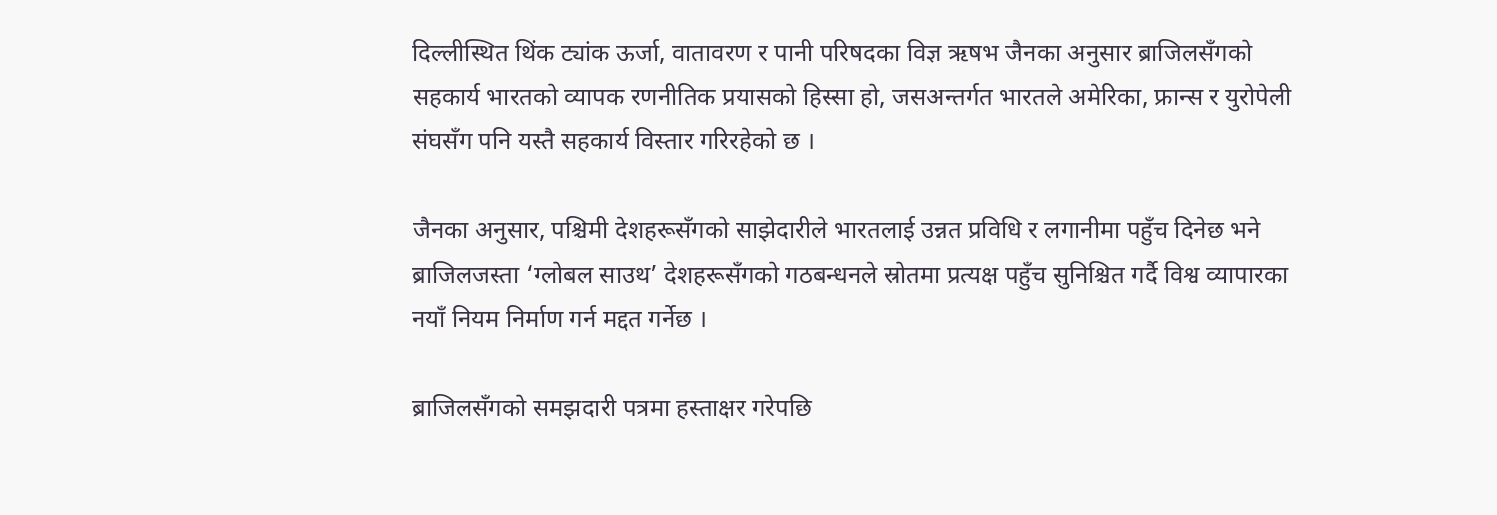दिल्लीस्थित थिंक ट्यांक ऊर्जा, वातावरण र पानी परिषदका विज्ञ ऋषभ जैनका अनुसार ब्राजिलसँगको सहकार्य भारतको व्यापक रणनीतिक प्रयासको हिस्सा हो, जसअन्तर्गत भारतले अमेरिका, फ्रान्स र युरोपेली संघसँग पनि यस्तै सहकार्य विस्तार गरिरहेको छ ।

जैनका अनुसार, पश्चिमी देशहरूसँगको साझेदारीले भारतलाई उन्नत प्रविधि र लगानीमा पहुँच दिनेछ भने ब्राजिलजस्ता ‘ग्लोबल साउथ’ देशहरूसँगको गठबन्धनले स्रोतमा प्रत्यक्ष पहुँच सुनिश्चित गर्दै विश्व व्यापारका नयाँ नियम निर्माण गर्न मद्दत गर्नेछ ।

ब्राजिलसँगको समझदारी पत्रमा हस्ताक्षर गरेपछि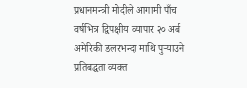प्रधानमन्त्री मोदीले आगामी पाँच वर्षभित्र द्विपक्षीय व्यापार २० अर्ब अमेरिकी डलरभन्दा माथि पुर्‍याउने प्रतिबद्धता व्यक्त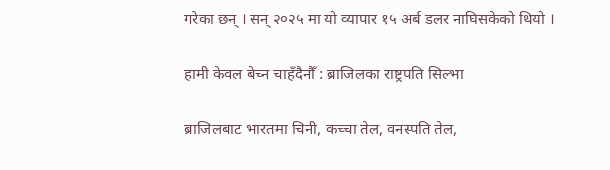गरेका छन् । सन् २०२५ मा यो व्यापार १५ अर्ब डलर नाघिसकेको थियो ।

हामी केवल बेच्न चाहँदैनौँ : ब्राजिलका राष्ट्रपति सिल्भा

ब्राजिलबाट भारतमा चिनी, कच्चा तेल, वनस्पति तेल,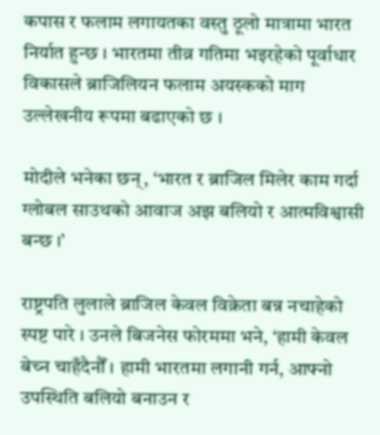कपास र फलाम लगायतका वस्तु ठूलो मात्रामा भारत निर्यात हुन्छ । भारतमा तीव्र गतिमा भइरहेको पूर्वाधार विकासले ब्राजिलियन फलाम अयस्कको माग उल्लेखनीय रूपमा बढाएको छ ।

मोदीले भनेका छन्, ‘भारत र ब्राजिल मिलेर काम गर्दा ग्लोबल साउथको आवाज अझ बलियो र आत्मविश्वासी बन्छ ।’

राष्ट्रपति लुलाले ब्राजिल केवल विक्रेता बन्न नचाहेको स्पष्ट पारे । उनले बिजनेस फोरममा भने, ‘हामी केवल बेच्न चाहँदैनौँ । हामी भारतमा लगानी गर्न, आफ्नो उपस्थिति बलियो बनाउन र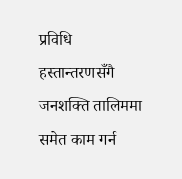प्रविधि हस्तान्तरणसँगै जनशक्ति तालिममा समेत काम गर्न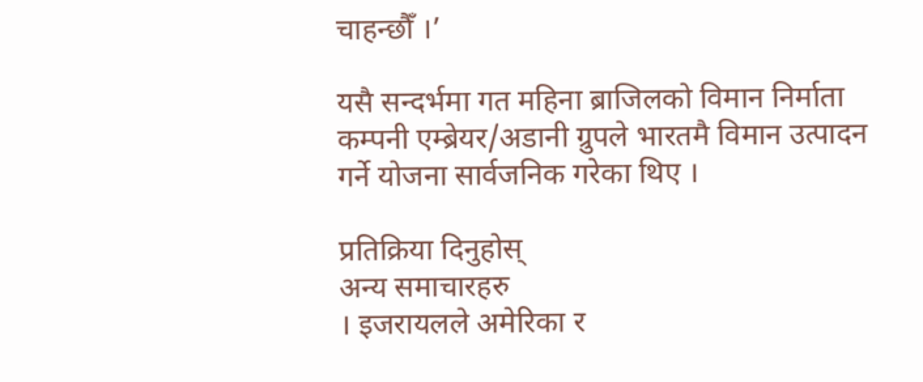चाहन्छौँ ।’

यसै सन्दर्भमा गत महिना ब्राजिलको विमान निर्माता कम्पनी एम्ब्रेयर/अडानी ग्रुपले भारतमै विमान उत्पादन गर्ने योजना सार्वजनिक गरेका थिए ।

प्रतिक्रिया दिनुहोस्
अन्य समाचारहरु
। इजरायलले अमेरिका र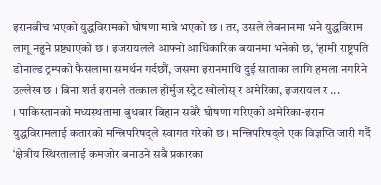इरानबीच भएको युद्धविरामको घोषणा मान्ने भएको छ । तर, उसले लेबनानमा भने युद्धविराम लागू नहुने प्रष्ट्याएको छ । इजरायलले आफ्नो आधिकारिक बयानमा भनेको छ, ‘हामी राष्ट्रपति डोनाल्ड ट्रम्पको फैसलामा समर्थन गर्दछौं, जसमा इरानमाथि दुई साताका लागि हमला नगरिने उल्लेख छ । बिना शर्त इरानले तत्काल होर्मुज स्ट्रेट खोलोस् र अमेरिका, इजरायल र ...
। पाकिस्तानको मध्यस्थतामा बुधबार बिहान सबेरै घोषणा गरिएको अमेरिका-इरान युद्धविरामलाई कतारको मन्त्रिपरिषद्ले स्वागत गरेको छ। मन्त्रिपरिषद्ले एक विज्ञप्ति जारी गर्दै ‘क्षेत्रीय स्थिरतालाई कमजोर बनाउने सबै प्रकारका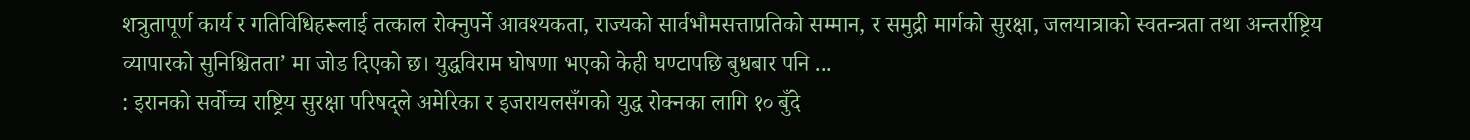शत्रुतापूर्ण कार्य र गतिविधिहरूलाई तत्काल रोक्नुपर्ने आवश्यकता, राज्यको सार्वभौमसत्ताप्रतिको सम्मान, र समुद्री मार्गको सुरक्षा, जलयात्राको स्वतन्त्रता तथा अन्तर्राष्ट्रिय व्यापारको सुनिश्चितता’ मा जोड दिएको छ। युद्धविराम घोषणा भएको केही घण्टापछि बुधबार पनि ...
: इरानको सर्वोच्च राष्ट्रिय सुरक्षा परिषद्ले अमेरिका र इजरायलसँगको युद्ध रोक्नका लागि १० बुँदे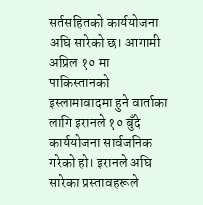सर्तसहितको कार्ययोजना अघि सारेको छ। आगामी अप्रिल १० मा पाकिस्तानको इस्लामावादमा हुने वार्ताका लागि इरानले १० बुँदे कार्ययोजना सार्वजनिक गरेको हो। इरानले अघि सारेका प्रस्तावहरूले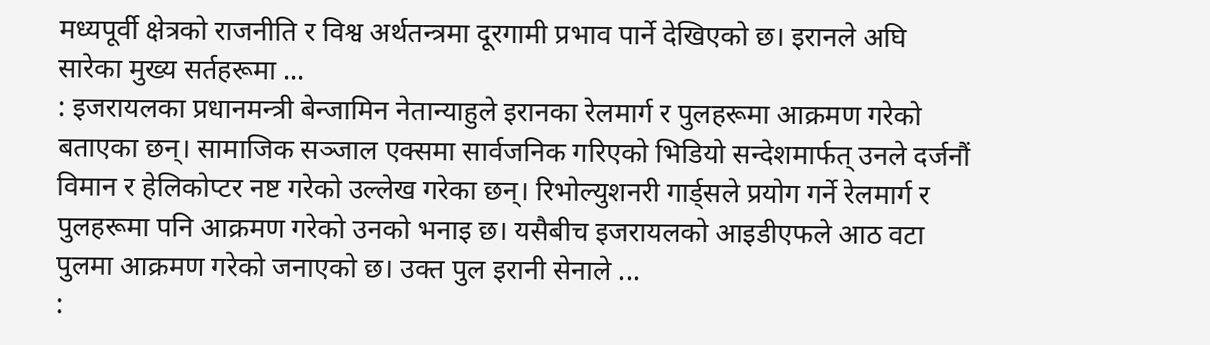मध्यपूर्वी क्षेत्रको राजनीति र विश्व अर्थतन्त्रमा दूरगामी प्रभाव पार्ने देखिएको छ। इरानले अघि सारेका मुख्य सर्तहरूमा ...
: इजरायलका प्रधानमन्त्री बेन्जामिन नेतान्याहुले इरानका रेलमार्ग र पुलहरूमा आक्रमण गरेको बताएका छन्। सामाजिक सञ्जाल एक्समा सार्वजनिक गरिएको भिडियो सन्देशमार्फत् उनले दर्जनौं विमान र हेलिकोप्टर नष्ट गरेको उल्लेख गरेका छन्। रिभोल्युशनरी गार्ड्सले प्रयोग गर्ने रेलमार्ग र पुलहरूमा पनि आक्रमण गरेको उनको भनाइ छ। यसैबीच इजरायलको आइडीएफले आठ वटा पुलमा आक्रमण गरेको जनाएको छ। उक्त पुल इरानी सेनाले ...
: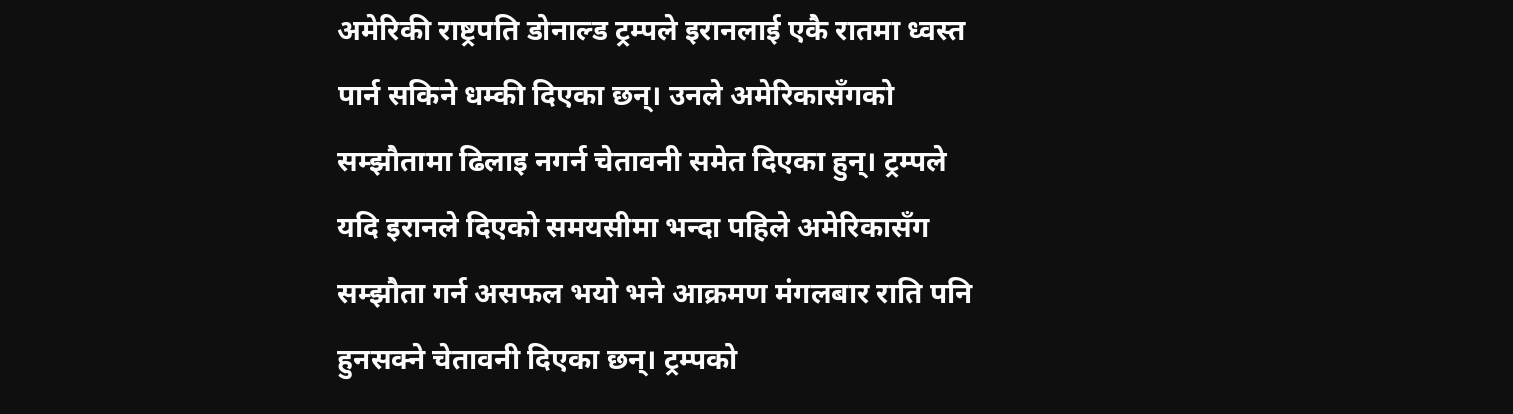अमेरिकी राष्ट्रपति डोनाल्ड ट्रम्पले इरानलाई एकै रातमा ध्वस्त पार्न सकिने धम्की दिएका छन्। उनले अमेरिकासँगको सम्झौतामा ढिलाइ नगर्न चेतावनी समेत दिएका हुन्। ट्रम्पले यदि इरानले दिएको समयसीमा भन्दा पहिले अमेरिकासँग सम्झौता गर्न असफल भयो भने आक्रमण मंगलबार राति पनि हुनसक्ने चेतावनी दिएका छन्। ट्रम्पको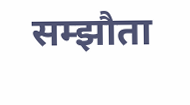सम्झौता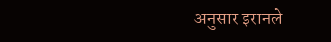अनुसार इरानले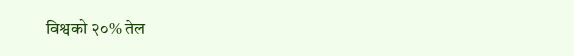विश्वको २०% तेल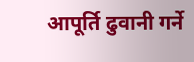आपूर्ति ढुवानी गर्ने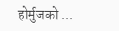होर्मुजको ...